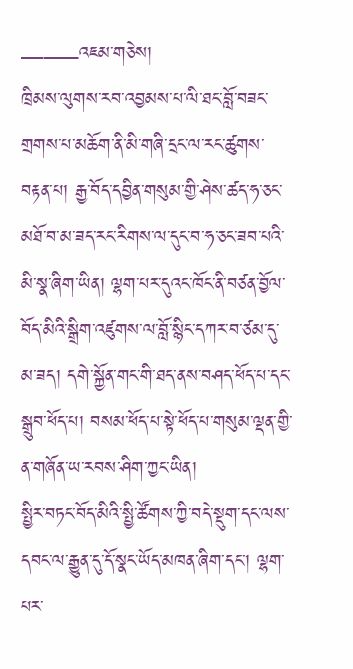——–འཇམ་གཅེས།
ཁྲིམས་ལུགས་རབ་འབྱམས་པ་ལི་ཐང་བློ་བཟང་གྲགས་པ་མཆོག་ནི་མི་གཞི་དྲང་ལ་རང་ཚུགས་བརྟན་པ། རྒྱ་བོད་དབྱིན་གསུམ་གྱི་ཤེས་ཚད་ཧ་ཅང་མཐོ་བ་མ་ཟད་རང་རིགས་ལ་དུང་བ་ཧ་ཅང་ཟབ་པའི་མི་སྣ་ཞིག་ཡིན། ལྷག་པར་དུའང་ཁོང་ནི་བཙན་བྱོལ་བོད་མིའི་སྒྲིག་འཛུགས་ལ་བློ་སྙིང་དཀར་བ་ཙམ་དུ་མ་ཟད། དགེ་སྐྱོན་གང་གི་ཐད་ནས་བཤད་ཕོད་པ་དང་སྒྲུབ་ཕོད་པ། བསམ་ཕོད་པ་སྟེ་ཕོད་པ་གསུམ་ལྡན་གྱི་ན་གཞོན་ཡ་རབས་ཤིག་ཀྱང་ཡིན།
སྤྱིར་བཏང་བོད་མིའི་སྤྱི་ཚོགས་ཀྱི་བདེ་སྡུག་དང་ལས་དབང་ལ་རྒྱུན་དུ་དོ་སྣང་ཡོད་མཁན་ཞིག་དང་། ལྷག་པར་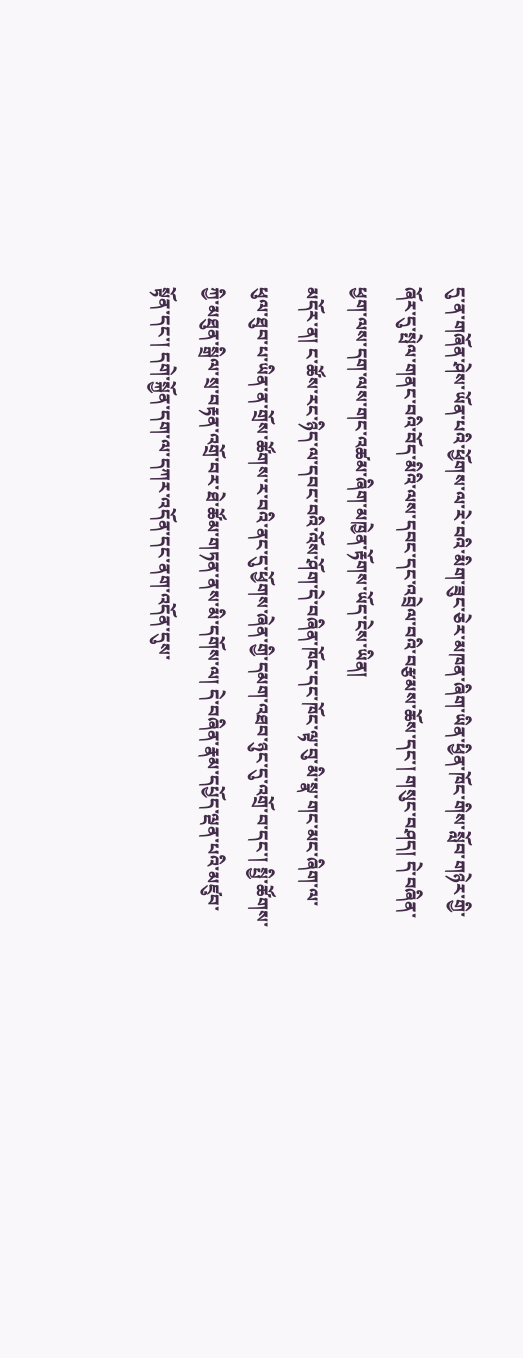དུ་ན་གཞོན་ཤེས་ཡོན་པའི་ཕྱོགས་ལ་རེ་བའི་མིག་ཟུང་ཅེར་མཁན་ཞིག་ཡིན་ཕྱིན་ཁོང་གིས་སློབ་གཉེར་གྱི་ཞོར་དུ་སྤེལ་གནང་བའི་བོད་མིའི་ལས་དབང་དང་འབྲེལ་བའི་བརྩམས་ཆོས་དང་། གསུང་བཤད། དེ་བཞིན་ཕྱག་ལས་དག་ལས་གང་འཚམ་ཞིག་མཁྱེན་རྟོགས་ཡོད་ངེས་ཡིན།
མདོར་ན། ང་ཚོས་རང་ཉིད་ལ་དབང་བའི་འོས་ཤོག་དེ་བཞིན་ཁོང་དང་ཁོང་ལྟ་བུ་མི་སྣ་གང་མང་ཞིག་ལ་ཕུལ་ཐུབ་པ་ཡིན་ན་གྲོས་ཚོགས་ར་བའི་ནང་དུ་ཕྱོགས་ཞེན་གྱི་དམག་འཐབ་ཉུང་དུ་འགྲོ་བ་དང་། སྤྱི་ཚོགས་ཀྱི་མཐུན་སྒྲིལ་སྲ་བརྟན་འགྲོ་བར་ཐེ་ཚོམ་གཏན་ནས་མི་དགོས་ལ། དེ་བཞིན་རྣམ་དཔྱོད་ལྡན་པའི་མཛུབ་སྟོན་དང་། དགེ་སྐྱོན་དག་ལ་དཀར་འདོན་དང་ནག་འདོན་དུས་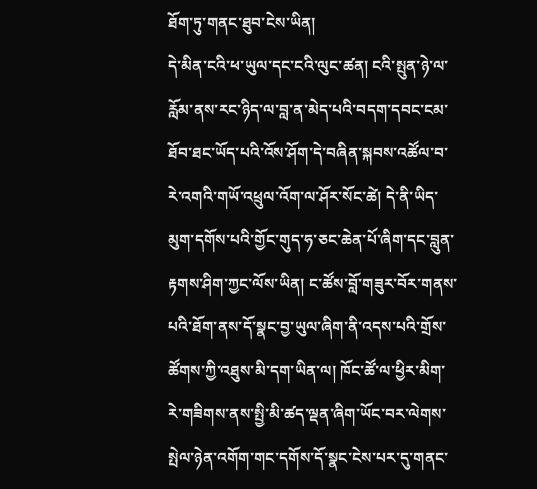ཐོག་ཏུ་གནང་ཐུབ་ངེས་ཡིན།
དེ་མིན་ངའི་ཕ་ཡུལ་དང་ངའི་ལུང་ཚན། ངའི་སྤུན་ཉེ་ལ་རློམ་ནས་རང་ཉིད་ལ་བླ་ན་མེད་པའི་བདག་དབང་ངམ་ཐོབ་ཐང་ཡོད་པའི་འོས་ཤོག་དེ་བཞིན་སྐབས་འཚོལ་བ་རེ་འགའི་གཡོ་འཕྲུལ་འོག་ལ་ཤོར་སོང་ཚེ། དེ་ནི་ཡིད་མུག་དགོས་པའི་གྱོང་གུད་ཧ་ཅང་ཆེན་པོ་ཞིག་དང་བླུན་རྟགས་ཤིག་ཀྱང་ལོས་ཡིན། ང་ཚོས་བློ་གཟུར་བོར་གནས་པའི་ཐོག་ནས་དོ་སྣང་བྱ་ཡུལ་ཞིག་ནི་འདས་པའི་གྲོས་ཚོགས་ཀྱི་འཐུས་མི་དག་ཡིན་ལ། ཁོང་ཚོ་ལ་ཕྱིར་མིག་རེ་གཟིགས་ནས་སྤྱི་མི་ཚད་ལྡན་ཞིག་ཡོང་བར་ལེགས་སྤེལ་ཉེན་འགོག་གང་དགོས་དོ་སྣང་ངེས་པར་དུ་གནང་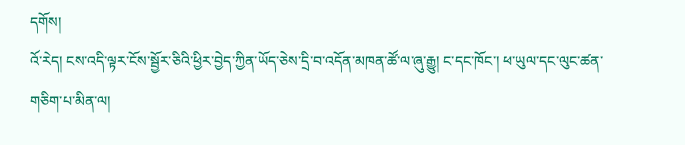དགོས།
འོ་རེད། ངས་འདི་ལྟར་ངོས་སྦྱོར་ཅིའི་ཕྱིར་བྱེད་ཀྱིན་ཡོད་ཅེས་དྲི་བ་འདོན་མཁན་ཚོ་ལ་ཞུ་རྒྱུ། ང་དང་ཁོང་། ཕ་ཡུལ་དང་ལུང་ཚན་གཅིག་པ་མིན་ལ།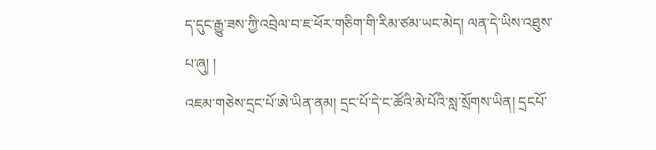ད་དུང་རྒྱུ་ཟས་ཀྱི་འབྲེལ་བ་ཇ་ཕོར་གཅིག་གི་རིམ་ཙམ་ཡང་མེད། ལན་དེ་ཡིས་འཐུས་པ་ཞུ། །
འཇམ་གཅེས་དྲང་པོ་ཨེ་ཡིན་ནམ། དྲང་པོ་དེ་ང་ཚོའི་མེ་པོའི་སླ་སྲོགས་ཡིན། དྲངཔོ་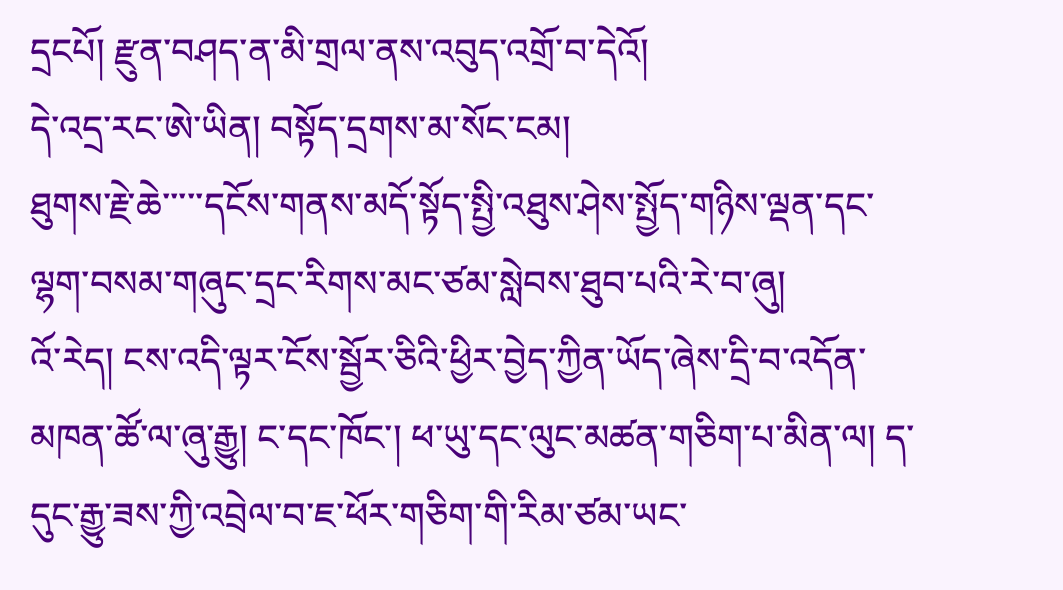དྲངཔོ། རྫུན་བཤད་ན་མི་གྲལ་ནས་འབུད་འགྲོ་བ་དེའོ།
དེ་འདྲ་རང་ཨེ་ཡིན། བསྟོད་དྲགས་མ་སོང་ངམ།
ཐུགས་རྗེ་ཆེ་་་་་དངོས་གནས་མདོ་སྟོད་སྤྱི་འཐུས་ཤེས་སྤྱོད་གཉིས་ལྡན་དང་ལྷག་བསམ་གཞུང་དྲང་རིགས་མང་ཙམ་སླེབས་ཐུབ་པའི་རེ་བ་ཞུ།
འོ་རེད། ངས་འདི་ལྟར་ངོས་སྦྱོར་ཅིའི་ཕྱིར་བྱེད་ཀྱིན་ཡོད་ཞེས་དྲི་བ་འདོན་མཁན་ཚོ་ལ་ཞུ་རྒྱུ། ང་དང་ཁོང་། ཕ་ཡུ་དང་ལུང་མཚན་གཅིག་པ་མིན་ལ། ད་དུང་རྒྱུ་ཟས་ཀྱི་འབྲེལ་བ་ཇ་ཕོར་གཅིག་གི་རིམ་ཙམ་ཡང་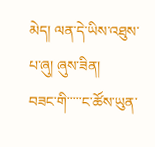མེད། ལན་དེ་ཡིས་འཐུས་པ་ཞུ། ཞུས་ཟིན།
བཟང་གི་་་་་ང་ཚོས་ཡུན་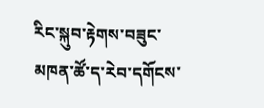རིང་སྐུབ་རྟེགས་བཟུང་མཁན་ཚོ་ད་རེབ་དགོངས་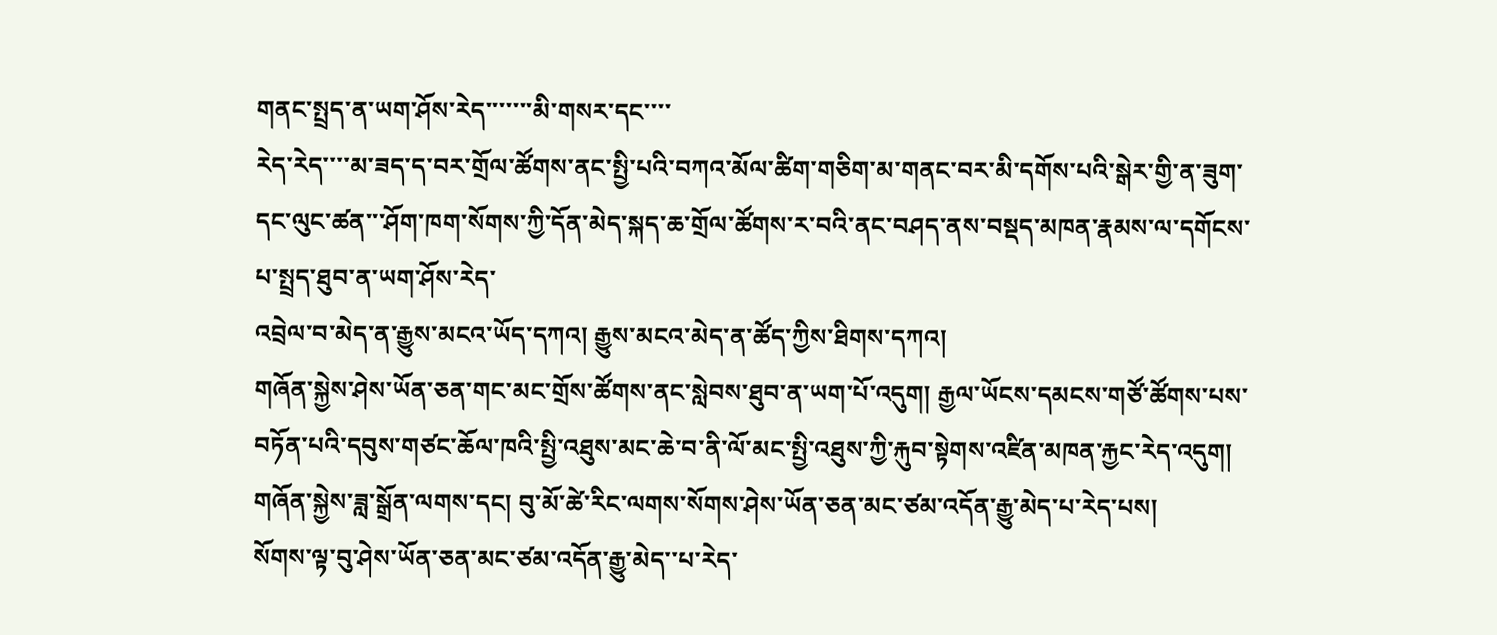གནང་སྤྲད་ན་ཡག་ཤོས་རེད་་་་་་་མི་གསར་དང་་་་
རེད་རེད་་་་མ་ཟད་ད་བར་གྲོལ་ཚོགས་ནང་སྤྱི་པའི་བཀའ་མོལ་ཚིག་གཅིག་མ་གནང་བར་མི་དགོས་པའི་སྒེར་གྱི་ན་ཟུག་དང་ལུང་ཚན་་་ཤོག་ཁག་སོགས་ཀྱི་དོན་མེད་སྐད་ཆ་གྲོལ་ཚོགས་ར་བའི་ནང་བཤད་ནས་བསྡད་མཁན་རྣམས་ལ་དགོངས་པ་སྤྲད་ཐུབ་ན་ཡག་ཤོས་རེད་
འབྲེལ་བ་མེད་ན་རྒྱུས་མངའ་ཡོད་དཀའ། རྒྱུས་མངའ་མེད་ན་ཚོད་ཀྱིས་ཐིགས་དཀའ།
གཞོན་སྐྱེས་ཤེས་ཡོན་ཅན་གང་མང་གྲོས་ཚོགས་ནང་སླེབས་ཐུབ་ན་ཡག་པོ་འདུག། རྒྱལ་ཡོངས་དམངས་གཙོ་ཚོགས་པས་བཏོན་པའི་དབུས་གཙང་ཆོལ་ཁའི་སྤྱི་འཐུས་མང་ཆེ་བ་ནི་ལོ་མང་སྤྱི་འཐུས་ཀྱི་རྐུབ་སྟེགས་འཛིན་མཁན་རྐྱང་རེད་འདུག། གཞོན་སྐྱེས་ཟླ་སྒྲོན་ལགས་དང། བུ་མོ་ཚེ་རིང་ལགས་སོགས་ཤེས་ཡོན་ཅན་མང་ཙམ་འདོན་རྒྱུ་མེད་པ་རེད་པས།
སོགས་ལྟ་བུ་ཤེས་ཡོན་ཅན་མང་ཙམ་འདོན་རྒྱུ་མེད་་པ་རེད་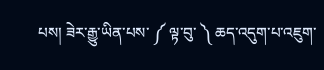པས། ཟེར་རྒྱུ་ཡིན་པས་ ༼ ལྟ་བུ་ ༽ ཆད་འདུག་པ་འཇུག་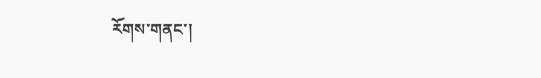རོགས་གནང་།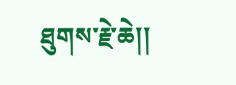ཐུགས་རྗེ་ཆེ།།